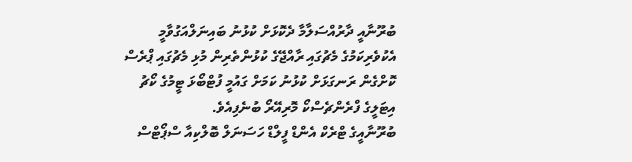ބުރޫނާއީ ދާރުއްސަލާމާ ދެކޮޅަށް ކުޅުނު ބައިނަލްއަގުވާމީ އެކުވެރިކަމުގެ މެޗުގައި ރާއްޖޭގެ ކުޅުންތެރިން މުޅި މެޗުގައި ޕްރެސް ކޮށްގެން ރަނގަޅަށް ކުޅުނު ކަމަށް ގައުމީ ފުޓްބޯޅަ ޓީމުގެ ކޯޗު އިޓަލީގެ ފްރެންޗެސްކޯ މޮރިއޭރޯ ބުނެފިއެވެ.
ބުރޫނާއީގެ ޓްރެކް އެންޑް ފީލްޑް ހަސަނަލް ބޮލްކިއާ ސްޕޯޓްސް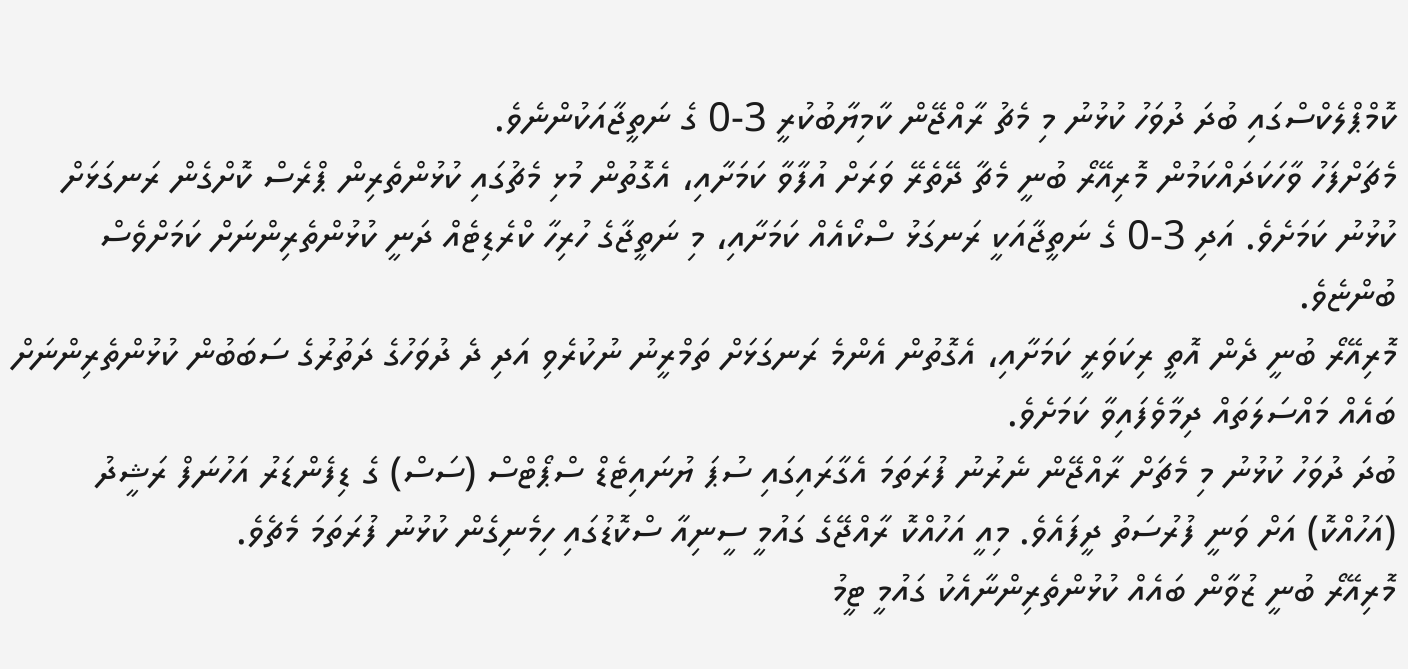ކޮމްޕްލެކްސްގައި ބުދަ ދުވަހު ކުޅުނު މި މެޗު ރާއްޖޭން ކާމިޔާބުކުރީ 3-0 ގެ ނަތީޖާއަކުންނެވެ.
މެޗަށްފަހު ވާހަކަދައްކަމުން މޮރިއޭރޯ ބުނީ މެޗާ ދޭތެރޭ ވަރަށް އުފާވާ ކަމަށާއި، އެގޮތުން މުޅި މެޗުގައި ކުޅުންތެރިން ޕްރެސް ކޮށްގެން ރަނގަޅަށް ކުޅުނު ކަމަށެވެ. އަދި 3-0 ގެ ނަތީޖާއަކީ ރަނގަޅު ސްކޯއެއް ކަމަށާއި، މި ނަތީޖާގެ ހުރިހާ ކްރެޑިޓެއް ދަނީ ކުޅުންތެރިންނަށް ކަމަށްވެސް ބުންޏެވެ.
މޮރިއޭރޯ ބުނީ ދެން އޮތީ ރިކަވަރީ ކަމަށާއި، އެގޮތުން އެންމެ ރަނގަޅަށް ތަމްރީނު ނުކުރެވި އަދި ދެ ދުވަހުގެ ދަތުރުގެ ސަބަބުން ކުޅުންތެރިންނަށް ބައެއް މައްސަލަތައް ދިމާވެފައިވާ ކަމަށެވެ.
ބުދަ ދުވަހު ކުޅުނު މި މެޗަށް ރާއްޖޭން ނެރުނު ފުރަތަމަ އެގާރައިގައި ސުޕަ ޔުނައިޓެޑް ސްޕޯޓްސް (ސަސް) ގެ ޑިފެންޑަރު އަހުނަފް ރަޝީދު (އަހުއްކޮ) އަށް ވަނީ ފުރުސަތު ދީފައެވެ. މިއީ އަހުއްކޮ ރާއްޖޭގެ ގައުމީ ސީނިއާ ސްކޮޑުގައި ހިމެނިގެން ކުޅުނު ފުރަތަމަ މެޗެވެ.
މޮރިއޭރޯ ބުނީ ޒުވާން ބައެއް ކުޅުންތެރިންނާއެކު ގައުމީ ޓީމު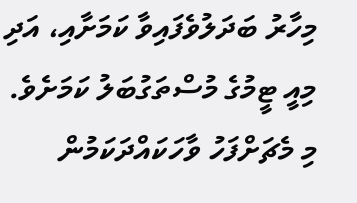މިހާރު ބަދަލުވެފައިވާ ކަމަށާއި، އަދި މިއީ ޓީމުގެ މުސްތަގުބަލު ކަމަށެވެ.
މި މެޗަށްފަހު ވާހަކައްދަކަމުން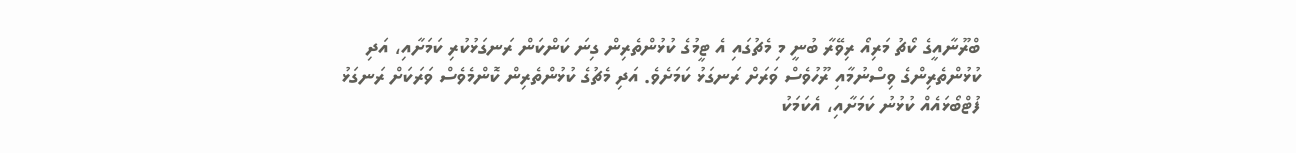ބްރޫނާއީގެ ކޯޗު މަރިއޯ ރިވޭރާ ބުނީ މި މެޗުގައި އެ ޓީމުގެ ކުޅުންތެރިން ގިނަ ކަންކަން ރަނގަޅުކުރި ކަމަށާއި، އަދި ކުޅުންތެރިންގެ ވިސްނުމާއި ރޫހުވެސް ވަރަށް ރަނގަޅު ކަމަށެވެ. އަދި މެޗުގެ ކުޅުންތެރިން ކޮންމެވެސް ވަރަކަށް ރަނގަޅު ފުޓްބޯޅައެއް ކުޅުނު ކަމަށާއި، އެކަމަކު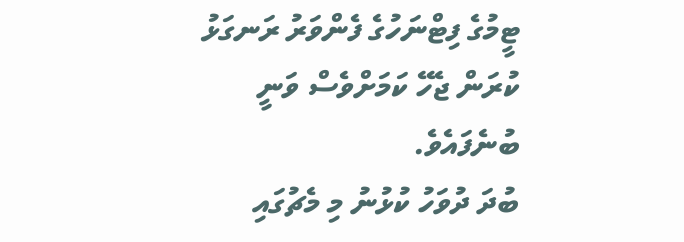ޓީމުގެ ފިޓްނަހުގެ ފެންވަރު ރަނގަޅު ކުރަން ޖެހޭ ކަމަށްވެސް ވަނީ ބުނެފައެވެ.
ބުދަ ދުވަހު ކުޅުނު މި މެޗުގައި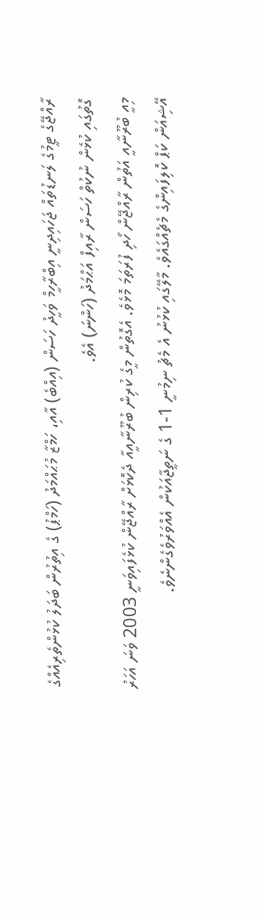ރާއްޖޭގެ ޓީމުގެ ލަނޑުތައް ޖަހައިދިނީ އިބްރާހީމް ވަހީދު ހަސަން (އިއްބެ) އާއި، ހަމްޒާ މުޙައްމަދު (ހަމްޕު) ގެ އިތުރުން ބަދަލު ކުޅުންތެރިއެއްގެ ގޮތުގައި ކުޅެން ނުކުތް ހަސަން ރާއިފް އަޙްމަދު (ހަންނަ) އެވެ.
މިއީ ބުރޫނާއީ އަތުން ރާއްޖޭން ހޯދި ފުރަތަމަ މޮޅެވެ. އެގޮތުން މީގެ ކުރިން ބުރޫނާއީއާ ދެކޮޅަށް ރާއްޖޭން ކުޅެފައިވަނީ 2003 ވަނަ އަހަރު އޭޝިއަން ކަޕް ކޮލިފައިންގެ މެޗެއްގައެވެ. މާލޭގައި ކުޅުނު އެ މެޗު ނިމުނީ 1-1 ގެ ނަތީޖާއަކުން އެއްވަރުވެގެންނެވެ.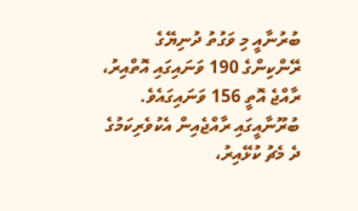ބުރުނާއީ މި ވަގުތު ދުނިޔޭގެ ރޭންކިންގެ 190 ވަނައިގައި އޮތްއިރު، ރާއްޖެ އޮތީ 156 ވަނައިގައެވެ.
ބުރޫނާއީގައި ރާއްޖެއިން އެކުވެރިކަމުގެ ދެ މެޗު ކުޅޭއިރު،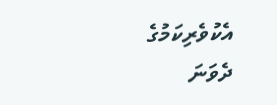އެކުވެރިކަމުގެ ދެވަނަ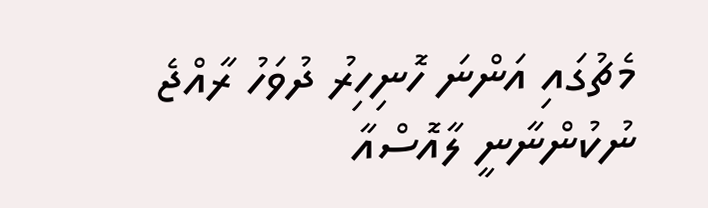މެޗުގައި އަންނަ ހޮނިހިރު ދުވަހު ރާއްޖެ ނުކުންނާނީ ލާއޮސްއާ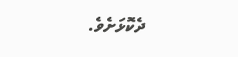ދެކޮޅަށެވެ.